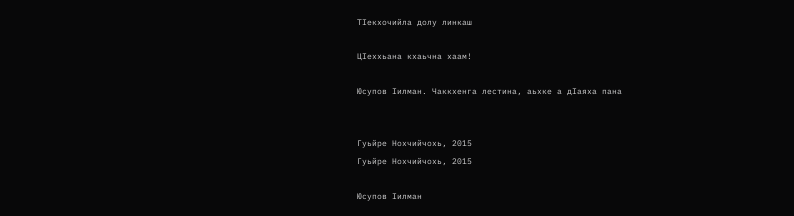ТIекхочийла долу линкаш

ЦIеххьана кхаьчна хаам!

Юсупов Iилман. Чаккхенга лестина, аьхке а дIаяха пана


Гуьйре Нохчийчохь, 2015
Гуьйре Нохчийчохь, 2015

Юсупов Iилман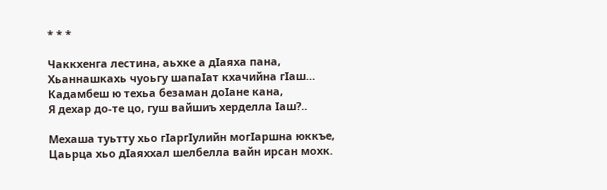* * *

Чаккхенга лестина, аьхке а дIаяха пана,
Хьаннашкахь чуоьгу шапаIат кхачийна гIаш…
Кадамбеш ю техьа безаман доIане кана,
Я дехар до-те цо, гуш вайшиъ херделла Iаш?..

Мехаша туьтту хьо гIаргIулийн могIаршна юккъе,
Цаьрца хьо дIаяххал шелбелла вайн ирсан мохк.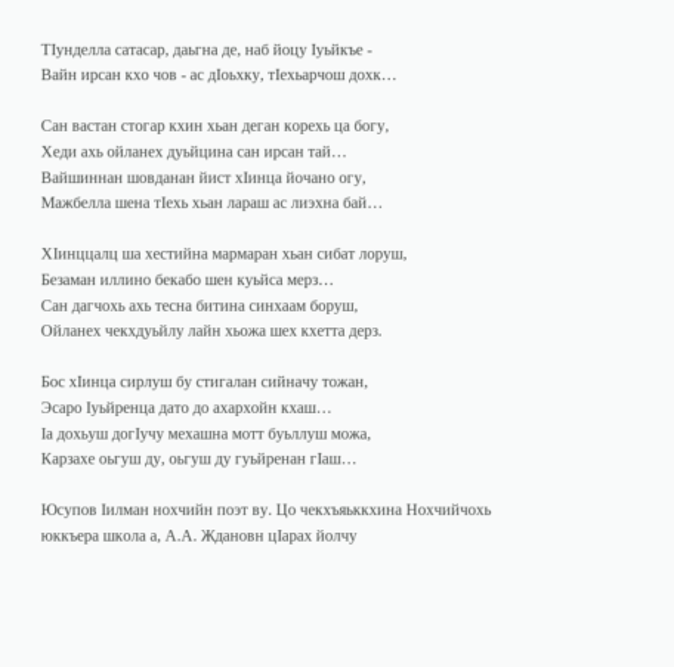ТIунделла сатасар, даьгна де, наб йоцу Iуьйкъе -
Вайн ирсан кхо чов - ас дIоьхку, тIехьарчош дохк…

Сан вастан стогар кхин хьан деган корехь ца богу,
Хеди ахь ойланех дуьйцина сан ирсан тай…
Вайшиннан шовданан йист хIинца йочано огу,
Мажбелла шена тIехь хьан лараш ас лиэхна бай…

ХIинццалц ша хестийна мармаран хьан сибат лоруш,
Безаман иллино бекабо шен куьйса мерз…
Сан дагчохь ахь тесна битина синхаам боруш,
Ойланех чекхдуьйлу лайн хьожа шех кхетта дерз.

Бос хIинца сирлуш бу стигалан сийначу тожан,
Эсаро Iуьйренца дато до ахархойн кхаш…
Iа дохьуш догIучу мехашна мотт буьллуш можа,
Карзахе оьгуш ду, оьгуш ду гуьйренан гIаш…

Юсупов Iилман нохчийн поэт ву. Цо чекхъяьккхина Нохчийчохь юккъера школа а, А.А. Ждановн цIарах йолчу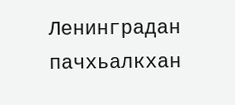Ленинградан пачхьалкхан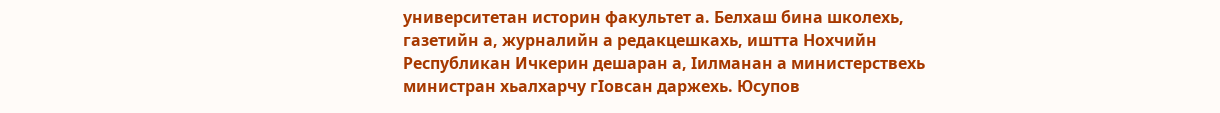университетан историн факультет а. Белхаш бина школехь, газетийн а, журналийн а редакцешкахь, иштта Нохчийн Республикан Ичкерин дешаран а, Iилманан а министерствехь министран хьалхарчу гIовсан даржехь. Юсупов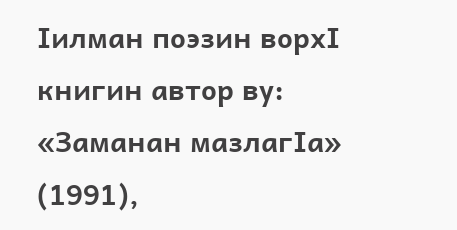Iилман поэзин ворхI книгин автор ву: «Заманан мазлагIа» (1991),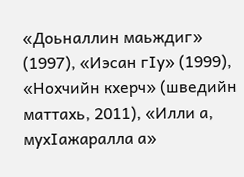«Доьналлин маьждиг» (1997), «Иэсан гIу» (1999), «Нохчийн кхерч» (шведийн маттахь, 2011), «Илли а, мухIажаралла а»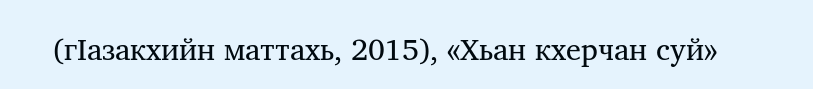(гIазакхийн маттахь, 2015), «Хьан кхерчан суй»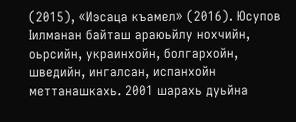(2015), «Иэсаца къамел» (2016). Юсупов Iилманан байташ араюьйлу нохчийн, оьрсийн, украинхойн, болгархойн, шведийн, ингалсан, испанхойн меттанашкахь. 2001 шарахь дуьйна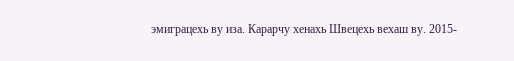эмиграцехь ву иза. Карарчу хенахь Швецехь вехаш ву. 2015-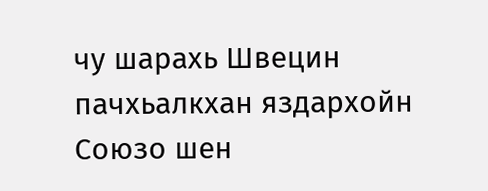чу шарахь Швецин пачхьалкхан яздархойн Союзо шен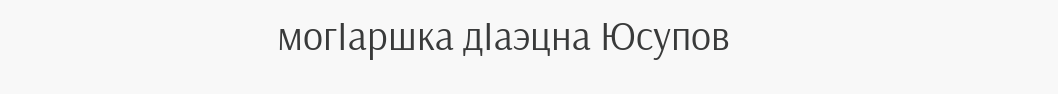могIаршка дIаэцна Юсупов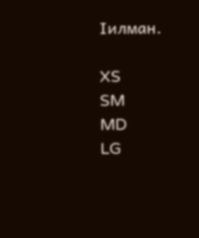Iилман.

XS
SM
MD
LG